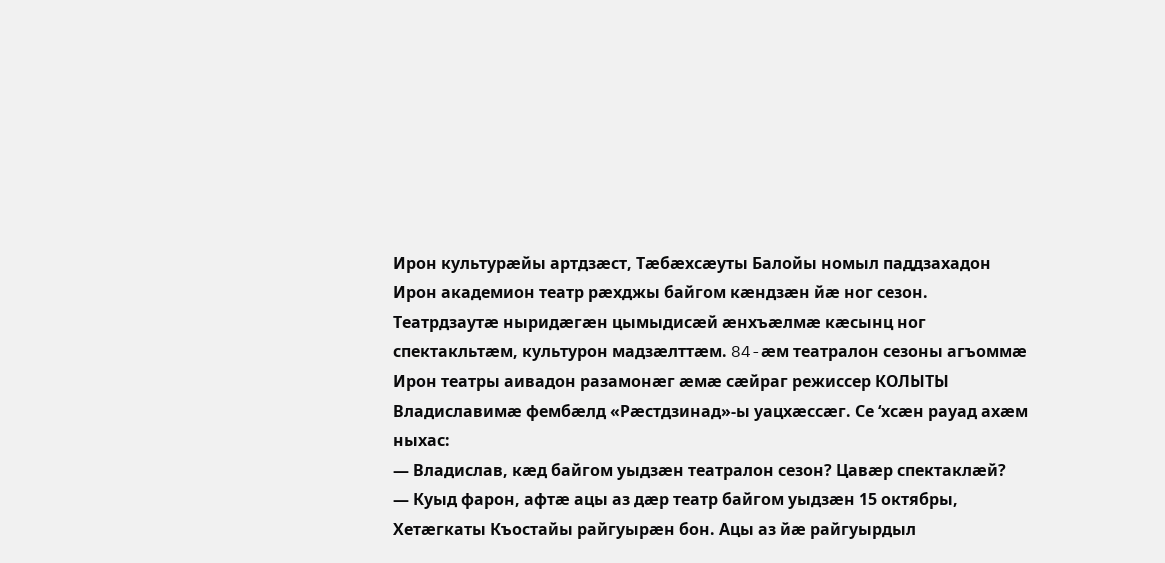Ирон культурæйы артдзæст, Тæбæхсæуты Балойы номыл паддзахадон Ирон академион театр рæхджы байгом кæндзæн йæ ног сезон. Театрдзаутæ ныридæгæн цымыдисæй æнхъæлмæ кæсынц ног спектакльтæм, культурон мадзæлттæм. 84-æм театралон сезоны агъоммæ Ирон театры аивадон разамонæг æмæ сæйраг режиссер КОЛЫТЫ Владиславимæ фембæлд «Рæстдзинад»-ы уацхæссæг. Се ‘хсæн рауад ахæм ныхас:
— Владислав, кæд байгом уыдзæн театралон сезон? Цавæр спектаклæй?
— Куыд фарон, афтæ ацы аз дæр театр байгом уыдзæн 15 октябры, Хетæгкаты Къостайы райгуырæн бон. Ацы аз йæ райгуырдыл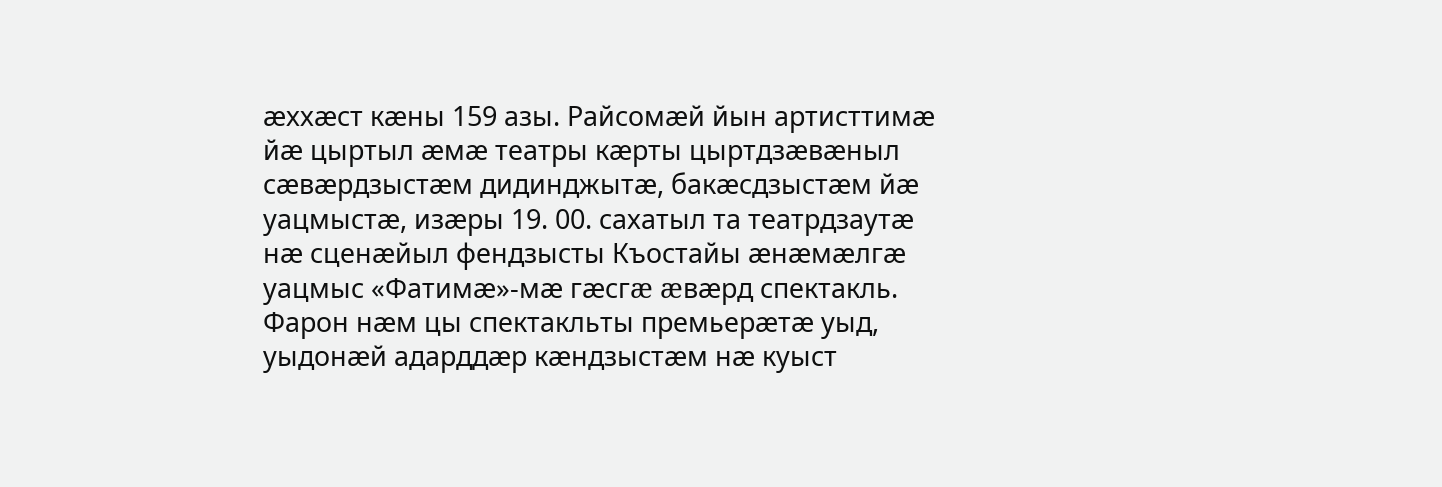æххæст кæны 159 азы. Райсомæй йын артисттимæ йæ цыртыл æмæ театры кæрты цыртдзæвæныл сæвæрдзыстæм дидинджытæ, бакæсдзыстæм йæ уацмыстæ, изæры 19. 00. сахатыл та театрдзаутæ нæ сценæйыл фендзысты Къостайы æнæмæлгæ уацмыс «Фатимæ»-мæ гæсгæ æвæрд спектакль. Фарон нæм цы спектакльты премьерæтæ уыд, уыдонæй адарддæр кæндзыстæм нæ куыст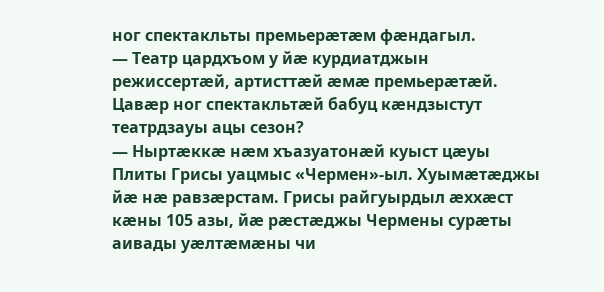ног спектакльты премьерæтæм фæндагыл.
— Театр цардхъом у йæ курдиатджын режиссертæй, артисттæй æмæ премьерæтæй. Цавæр ног спектакльтæй бабуц кæндзыстут театрдзауы ацы сезон?
— Ныртæккæ нæм хъазуатонæй куыст цæуы Плиты Грисы уацмыс «Чермен»-ыл. Хуымæтæджы йæ нæ равзæрстам. Грисы райгуырдыл æххæст кæны 105 азы, йæ рæстæджы Чермены сурæты аивады уæлтæмæны чи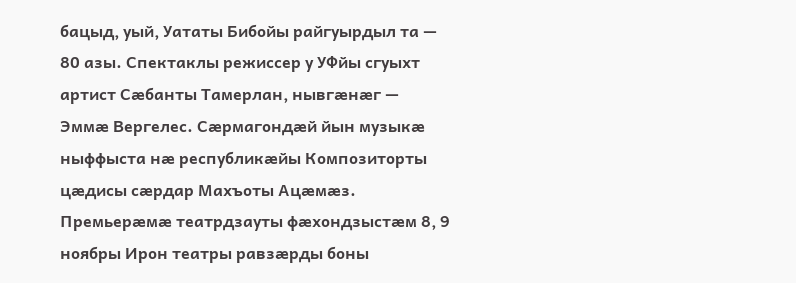бацыд, уый, Уататы Бибойы райгуырдыл та — 80 азы. Спектаклы режиссер у УФйы сгуыхт артист Сæбанты Тамерлан, нывгæнæг — Эммæ Вергелес. Сæрмагондæй йын музыкæ ныффыста нæ республикæйы Композиторты цæдисы сæрдар Махъоты Ацæмæз. Премьерæмæ театрдзауты фæхондзыстæм 8, 9 ноябры Ирон театры равзæрды боны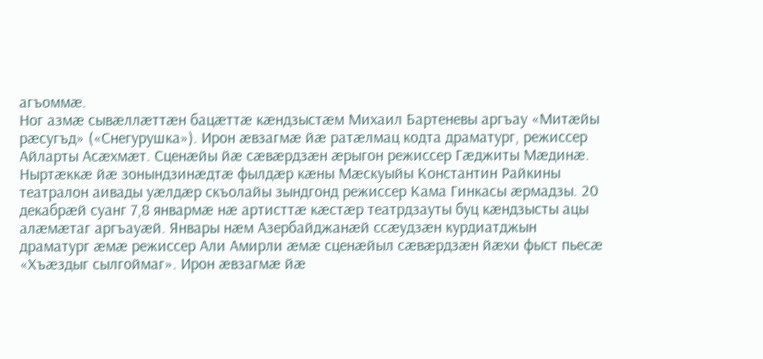агъоммæ.
Ног азмæ сывæллæттæн бацæттæ кæндзыстæм Михаил Бартеневы аргъау «Митæйы рæсугъд» («Снегурушка»). Ирон æвзагмæ йæ ратæлмац кодта драматург, режиссер Айларты Асæхмæт. Сценæйы йæ сæвæрдзæн æрыгон режиссер Гæджиты Мæдинæ. Ныртæккæ йæ зонындзинæдтæ фылдæр кæны Мæскуыйы Константин Райкины театралон аивады уæлдæр скъолайы зындгонд режиссер Кама Гинкасы æрмадзы. 20 декабрæй суанг 7,8 январмæ нæ артисттæ кæстæр театрдзауты буц кæндзысты ацы алæмæтаг аргъауæй. Январы нæм Азербайджанæй ссæудзæн курдиатджын драматург æмæ режиссер Али Амирли æмæ сценæйыл сæвæрдзæн йæхи фыст пьесæ «Хъæздыг сылгоймаг». Ирон æвзагмæ йæ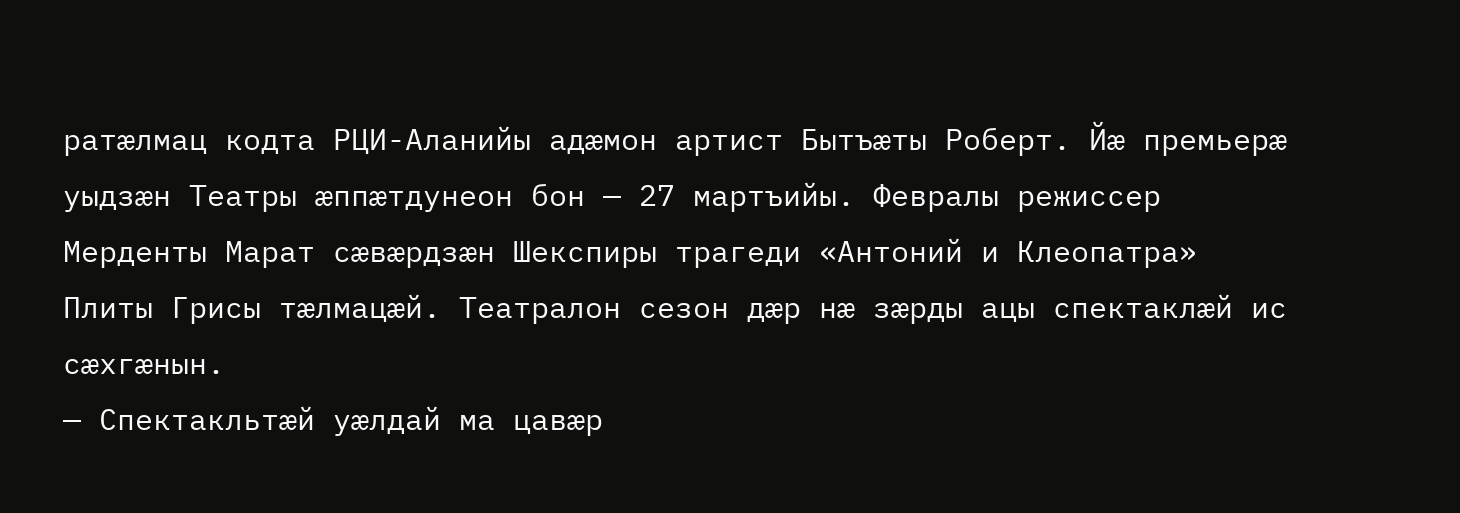ратæлмац кодта РЦИ-Аланийы адæмон артист Бытъæты Роберт. Йæ премьерæ уыдзæн Театры æппæтдунеон бон — 27 мартъийы. Февралы режиссер Мерденты Марат сæвæрдзæн Шекспиры трагеди «Антоний и Клеопатра» Плиты Грисы тæлмацæй. Театралон сезон дæр нæ зæрды ацы спектаклæй ис сæхгæнын.
— Спектакльтæй уæлдай ма цавæр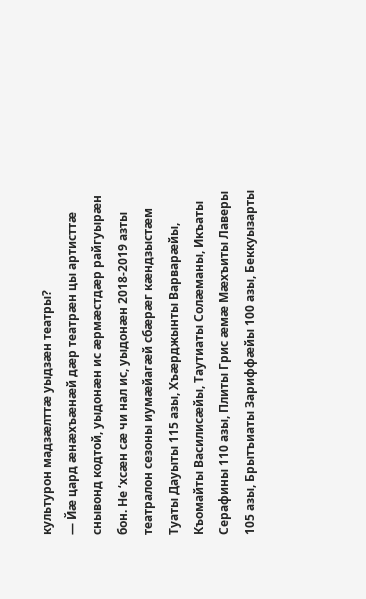культурон мадзæлттæ уыдзæн театры?
— Йæ цард æнæхъæнæй дæр театрæн цы артисттæ снывонд кодтой, уыдонæн ис æрмæстдæр райгуырæн бон. Не ‘хсæн сæ чи нал ис, уыдонæн 2018-2019 азты театралон сезоны иумæйагæй сбæрæг кæндзыстæм Туаты Дауыты 115 азы, Хъæрджынты Варварæйы, Къомайты Василисæйы, Таутиаты Солæманы, Икъаты Серафины 110 азы, Плиты Грис æмæ Мæхъиты Лаверы 105 азы, Брытъиаты Зариффæйы 100 азы, Беккуызарты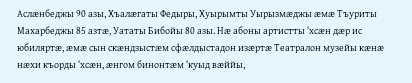Аслæнбеджы 90 азы, Хъалæгаты Федыры, Хуырымты Уырызмæджы æмæ Тъуриты Махарбеджы 85 азтæ, Уататы Бибойы 80 азы. Нæ абоны артистты ‘хсæн дæр ис юбиляртæ, æмæ сын скæндзыстæм сфæлдыстадон изæртæ Театралон музейы кæнæ нæхи къорды ‘хсæн, æнгом бинонтæм ‘куыд вæййы,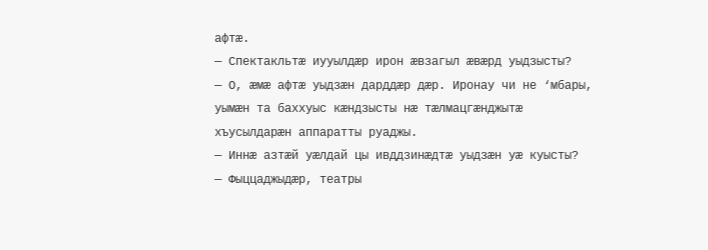афтæ.
— Спектакльтæ иууылдæр ирон æвзагыл æвæрд уыдзысты?
— О, æмæ афтæ уыдзæн дарддæр дæр. Иронау чи не ‘мбары, уымæн та баххуыс кæндзысты нæ тæлмацгæнджытæ хъусылдарæн аппаратты руаджы.
— Иннæ азтæй уæлдай цы ивддзинæдтæ уыдзæн уæ куысты?
— Фыццаджыдæр, театры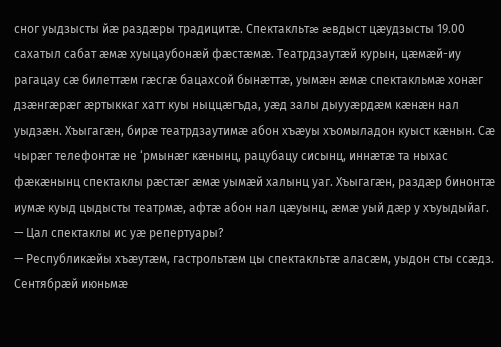сног уыдзысты йæ раздæры традицитæ. Спектакльтæ æвдыст цæудзысты 19.00 сахатыл сабат æмæ хуыцаубонæй фæстæмæ. Театрдзаутæй курын, цæмæй-иу рагацау сæ билеттæм гæсгæ бацахсой бынæттæ, уымæн æмæ спектакльмæ хонæг дзæнгæрæг æртыккаг хатт куы ныццæгъда, уæд залы дыууæрдæм кæнæн нал уыдзæн. Хъыгагæн, бирæ театрдзаутимæ абон хъæуы хъомыладон куыст кæнын. Сæ чырæг телефонтæ не ‘рмынæг кæнынц, рацубацу сисынц, иннæтæ та ныхас фæкæнынц спектаклы рæстæг æмæ уымæй халынц уаг. Хъыгагæн, раздæр бинонтæ иумæ куыд цыдысты театрмæ, афтæ абон нал цæуынц, æмæ уый дæр у хъуыдыйаг.
— Цал спектаклы ис уæ репертуары?
— Республикæйы хъæутæм, гастрольтæм цы спектакльтæ аласæм, уыдон сты ссæдз. Сентябрæй июньмæ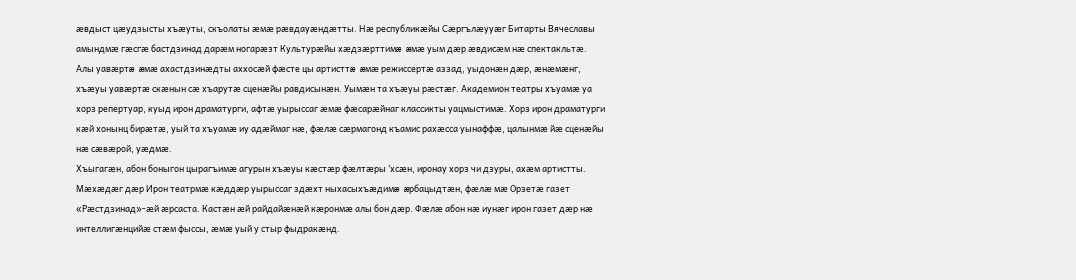æвдыст цæудзысты хъæуты, скъолаты æмæ рæвдауæндæтты. Нæ республикæйы Сæргълæууæг Битарты Вячеславы амындмæ гæсгæ бастдзинад дарæм ногарæзт Культурæйы хæдзæрттимæ æмæ уым дæр æвдисæм нæ спектакльтæ.
Алы уавæртæ æмæ ахастдзинæдты аххосæй фæсте цы артисттæ æмæ режиссертæ аззад, уыдонæн дæр, æнæмæнг, хъæуы уавæртæ скæнын сæ хъарутæ сценæйы равдисынæн. Уымæн та хъæуы рæстæг. Академион театры хъуамæ уа хорз репертуар, куыд ирон драматурги, афтæ уырыссаг æмæ фæсарæйнаг классикты уацмыстимæ. Хорз ирон драматурги кæй хонынц бирæтæ, уый та хъуамæ иу адæймаг нæ, фæлæ сæрмагонд къамис рахæсса уынаффæ, цалынмæ йæ сценæйы нæ сæвæрой, уæдмæ.
Хъыгагæн, абон боныгон цырагъимæ агурын хъæуы кæстæр фæлтæры ‘хсæн, иронау хорз чи дзуры, ахæм артистты. Мæхæдæг дæр Ирон театрмæ кæддæр уырыссаг здæхт ныхасыхъæдимæ æрбацыдтæн, фæлæ мæ Орзетæ газет «Рæстдзинад»-æй æрсаста. Кастæн æй райдайæнæй кæронмæ алы бон дæр. Фæлæ абон нæ иунæг ирон газет дæр нæ интеллигæнцийæ стæм фыссы, æмæ уый у стыр фыдракæнд.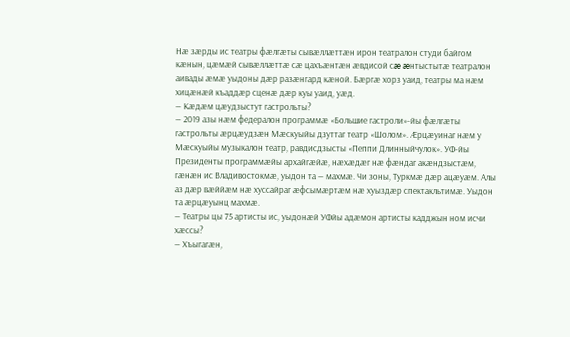Нæ зæрды ис театры фæлгæты сывæллæттæн ирон театралон студи байгом кæнын, цæмæй сывæллæттæ сæ цахъæнтæн æвдисой сæ æнтыстытæ театралон аивады æмæ уыдоны дæр разæнгард кæной. Бæргæ хорз уаид, театры ма нæм хицæнæй къаддæр сценæ дæр куы уаид, уæд.
— Кæдæм цæудзыстут гастрольты?
— 2019 азы нæм федералон программæ «Большие гастроли»-йы фæлгæты гастрольты æрцæудзæн Мæскуыйы дзуттаг театр «Шолом». Æрцæуинаг нæм у Мæскуыйы музыкалон театр, равдисдзысты «Пеппи Длинныйчулок». УФ-йы Президенты программæйы архайгæйæ, нæхæдæг нæ фæндаг акæндзыстæм, гæнæн ис Владивостокмæ, уыдон та — махмæ. Чи зоны, Туркмæ дæр ацæуæм. Алы аз дæр вæййæм нæ хуссайраг æфсымæртæм нæ хуыздæр спектакльтимæ. Уыдон та æрцæуынц махмæ.
— Театры цы 75 артисты ис, уыдонæй УФйы адæмон артисты кадджын ном исчи хæссы?
— Хъыгагæн,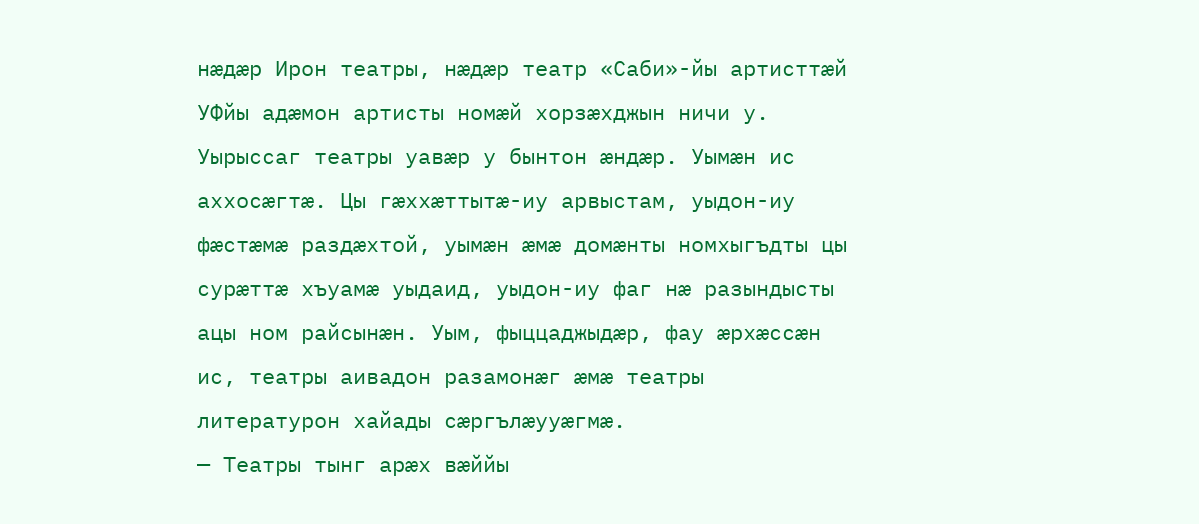нæдæр Ирон театры, нæдæр театр «Саби»-йы артисттæй УФйы адæмон артисты номæй хорзæхджын ничи у. Уырыссаг театры уавæр у бынтон æндæр. Уымæн ис аххосæгтæ. Цы гæххæттытæ-иу арвыстам, уыдон-иу фæстæмæ раздæхтой, уымæн æмæ домæнты номхыгъдты цы сурæттæ хъуамæ уыдаид, уыдон-иу фаг нæ разындысты ацы ном райсынæн. Уым, фыццаджыдæр, фау æрхæссæн ис, театры аивадон разамонæг æмæ театры литературон хайады сæргълæууæгмæ.
— Театры тынг арæх вæййы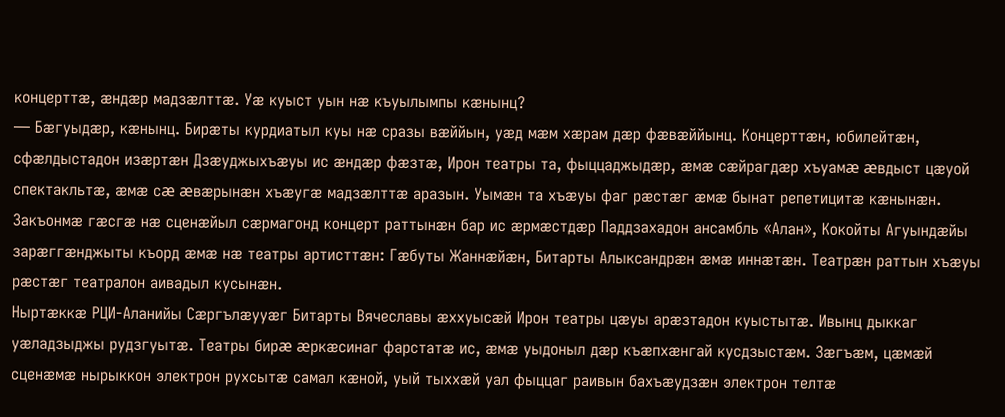концерттæ, æндæр мадзæлттæ. Уæ куыст уын нæ къуылымпы кæнынц?
— Бæгуыдæр, кæнынц. Бирæты курдиатыл куы нæ сразы вæййын, уæд мæм хæрам дæр фæвæййынц. Концерттæн, юбилейтæн, сфæлдыстадон изæртæн Дзæуджыхъæуы ис æндæр фæзтæ, Ирон театры та, фыццаджыдæр, æмæ сæйрагдæр хъуамæ æвдыст цæуой спектакльтæ, æмæ сæ æвæрынæн хъæугæ мадзæлттæ аразын. Уымæн та хъæуы фаг рæстæг æмæ бынат репетицитæ кæнынæн. Закъонмæ гæсгæ нæ сценæйыл сæрмагонд концерт раттынæн бар ис æрмæстдæр Паддзахадон ансамбль «Алан», Кокойты Агуындæйы зарæггæнджыты къорд æмæ нæ театры артисттæн: Гæбуты Жаннæйæн, Битарты Алыксандрæн æмæ иннæтæн. Театрæн раттын хъæуы рæстæг театралон аивадыл кусынæн.
Ныртæккæ РЦИ-Аланийы Сæргълæууæг Битарты Вячеславы æххуысæй Ирон театры цæуы арæзтадон куыстытæ. Ивынц дыккаг уæладзыджы рудзгуытæ. Театры бирæ æркæсинаг фарстатæ ис, æмæ уыдоныл дæр къæпхæнгай кусдзыстæм. Зæгъæм, цæмæй сценæмæ нырыккон электрон рухсытæ самал кæной, уый тыххæй уал фыццаг раивын бахъæудзæн электрон телтæ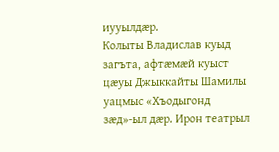иууылдæр.
Колыты Владислав куыд загъта, афтæмæй куыст цæуы Джыккайты Шамилы уацмыс «Хъодыгонд зæд»-ыл дæр. Ирон театрыл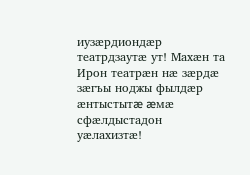иузæрдиондæр театрдзаутæ ут! Махæн та Ирон театрæн нæ зæрдæ зæгъы ноджы фылдæр æнтыстытæ æмæ сфæлдыстадон уæлахизтæ!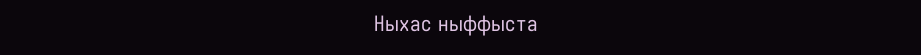Ныхас ныффыста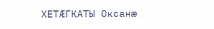ХЕТÆГКАТЫ Оксанæ